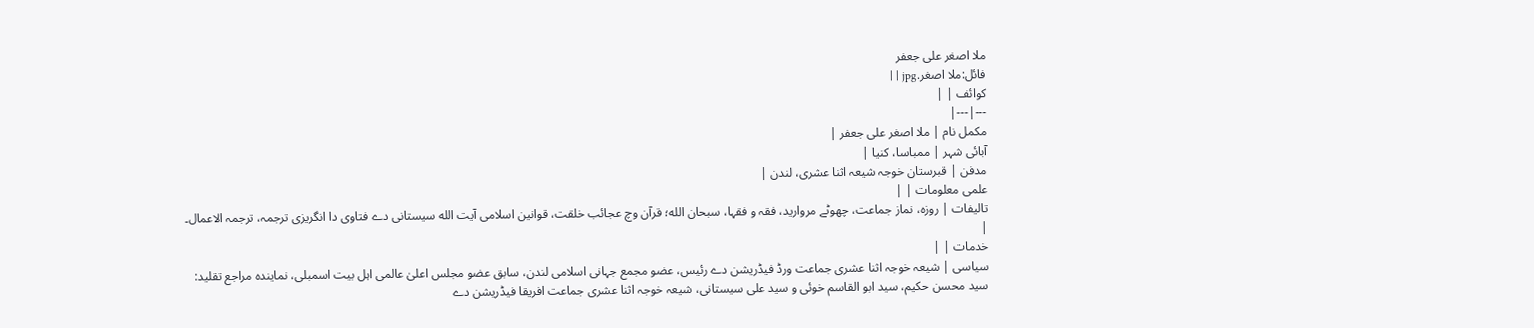ملا اصغر علی جعفر
فائل:ملا اصغر.jpg | |
کوائف | |
---|---|
مکمل نام | ملا اصغر علی جعفر |
آبائی شہر | ممباسا، کنیا |
مدفن | قبرستان خوجہ شیعہ اثنا عشری، لندن |
علمی معلومات | |
تالیفات | روزه، نماز جماعت، چھوٹے مروارید، فقہ و فقہا، سبحان الله؛ قرآن وچ عجائب خلقت، قوانین اسلامی آیت الله سیستانی دے فتاوی دا انگریزی ترجمہ، ترجمہ الاعمال۔ |
خدمات | |
سیاسی | شیعہ خوجہ اثنا عشری جماعت ورڈ فیڈریشن دے رئیس، عضو مجمع جہانی اسلامی لندن، سابق عضو مجلس اعلیٰ عالمی اہل بیت اسمبلی، نماینده مراجع تقلید: سید محسن حکیم، سید ابو القاسم خوئی و سید علی سیستانی، شیعہ خوجہ اثنا عشری جماعت افریقا فیڈریشن دے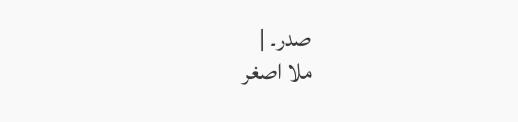صدر۔ |
ملا اصغر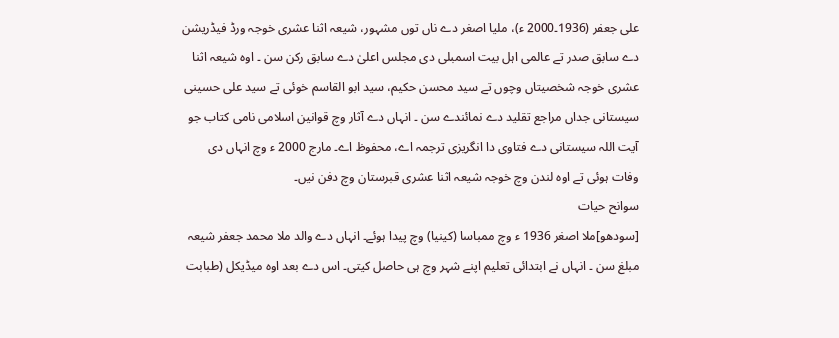علی جعفر (1936۔2000 ء)، ملیا اصغر دے ناں توں مشہور، شیعہ اثنا عشری خوجہ ورڈ فیڈریشن دے سابق صدر تے عالمی اہل بیت اسمبلی دی مجلس اعلیٰ دے سابق رکن سن ۔ اوہ شیعہ اثنا عشری خوجہ شخصیتاں وچوں تے سید محسن حکیم، سید ابو القاسم خوئی تے سید علی حسینی سیستانی جداں مراجع تقلید دے نمائندے سن ۔ انہاں دے آثار وچ قوانین اسلامی نامی کتاب جو آیت اللہ سیستانی دے فتاوی دا انگریزی ترجمہ اے، محفوظ اے۔ مارج 2000 ء وچ انہاں دی وفات ہوئی تے اوہ لندن وچ خوجہ شیعہ اثنا عشری قبرستان وچ دفن نيں۔
سوانح حیات
[سودھو]ملا اصغر 1936 ء وچ ممباسا (کینیا) وچ پیدا ہوئے۔ انہاں دے والد ملا محمد جعفر شیعہ مبلغ سن ۔ انہاں نے ابتدائی تعلیم اپنے شہر وچ ہی حاصل کيتی۔ اس دے بعد اوہ میڈیکل (طبابت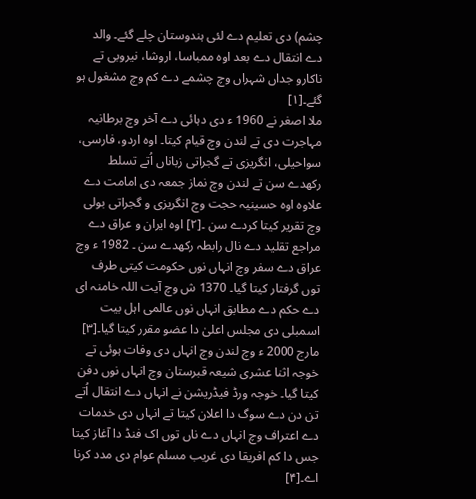چشم) دی تعلیم دے لئی ہندوستان چلے گئے۔ والد دے انتقال دے بعد اوہ ممباسا، اروشا، نیروبی تے ناکارو جداں شہراں وچ چشمے دے کم وچ مشغول ہو گئے۔[۱]
ملا اصغر نے 1960 ء دی دہائی دے آخر وچ برطانیہ مہاجرت دی تے لندن وچ قیام کيتا۔ اوہ اردو، فارسی، سواحیلی، انگریزی تے گجراتی زباناں اُتے تسلط رکھدے سن تے لندن وچ نماز جمعہ دی امامت دے علاوہ اوہ حسینیہ حجت وچ انگریزی و گجراتی بولی وچ تقریر کيتا کردے سن ۔[۲] اوہ ایران و عراق دے مراجع تقلید دے نال رابطہ رکھدے سن ۔ 1982 ء وچ عراق دے سفر وچ انہاں نوں حکومت کیتی طرف توں گرفتار کيتا گیا۔ 1370 ش وچ آیت اللہ خامنہ ای دے حکم دے مطابق انہاں نوں عالمی اہل بیت اسمبلی دی مجلس اعلیٰ دا عضو مقرر کيتا گیا۔[۳]
مارج 2000 ء وچ لندن وچ انہاں دی وفات ہوئی تے خوجہ اثنا عشری شیعہ قبرستان وچ انہاں نوں دفن کيتا گیا۔ خوجہ ورڈ فیڈریشن نے انہاں دے انتقال اُتے تن دن دے سوگ دا اعلان کيتا تے انہاں دی خدمات دے اعتراف وچ انہاں دے ناں توں اک فنڈ دا آغاز کيتا جس دا کم افریقا دی غریب مسلم عوام دی مدد کرنا اے۔[۴]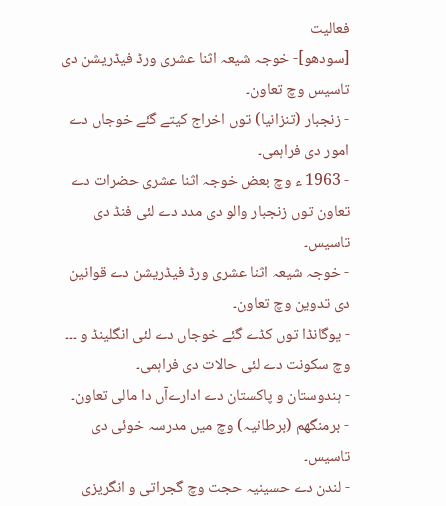فعالیت
[سودھو]- خوجہ شیعہ اثنا عشری ورڈ فیڈریشن دی تاسیس وچ تعاون۔
- زنجبار (تنزانیا) توں اخراج کيتے گئے خوجاں دے امور دی فراہمی۔
- 1963 ء وچ بعض خوجہ اثنا عشری حضرات دے تعاون توں زنجبار والو دی مدد دے لئی فنڈ دی تاسیس۔
- خوجہ شیعہ اثنا عشری ورڈ فیڈریشن دے قوانین دی تدوین وچ تعاون۔
- یوگانڈا توں کڈے گئے خوجاں دے لئی انگلینڈ و ۔۔۔ وچ سکونت دے لئی حالات دی فراہمی۔
- ہندوستان و پاکستان دے ادارےآں دا مالی تعاون۔
- برمنگھم (برطانیہ) وچ ميں مدرسہ خوئی دی تاسیس۔
- لندن دے حسینیہ حجت وچ گجراتی و انگریزی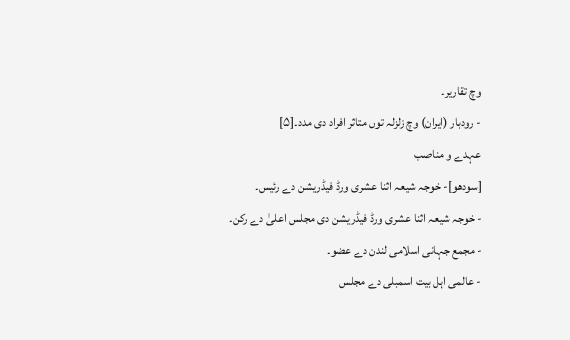وچ تقاریر۔
- رودبار (ایران) وچ زلزلہ توں متاثر افراد دی مدد۔[۵]
عہدے و مناصب
[سودھو]- خوجہ شیعہ اثنا عشری ورڈ فیڈریشن دے رئیس۔
- خوجہ شیعہ اثنا عشری ورڈ فیڈریشن دی مجلس اعلیٰ دے رکن۔
- مجمع جہانی اسلامی لندن دے عضو۔
- عالمی اہل بیت اسمبلی دے مجلس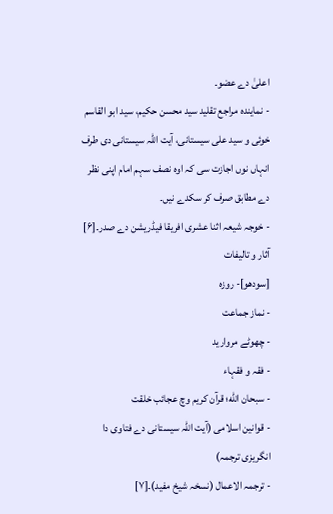اعلیٰ دے عضو۔
- نماینده مراجع تقلید سید محسن حکیم، سید ابو القاسم خوئی و سید علی سیستانی، آیت اللہ سیستانی دی طرف انہاں نوں اجازت سی کہ اوہ نصف سہم امام اپنی نظر دے مطابق صرف کر سکدے نيں۔
- خوجہ شیعہ اثنا عشری افریقا فیڈریشن دے صدر۔[۶]
آثار و تالیفات
[سودھو]- روزه
- نماز جماعت
- چھوٹے مروارید
- فقہ و فقہاء
- سبحان الله؛ قرآن کریم وچ عجائب خلقت
- قوانین اسلامی (آیت اللہ سیستانی دے فتاوی دا انگریزی ترجمہ)
- ترجمہ الاعمال (نسخہ شیخ مفید)۔[۷]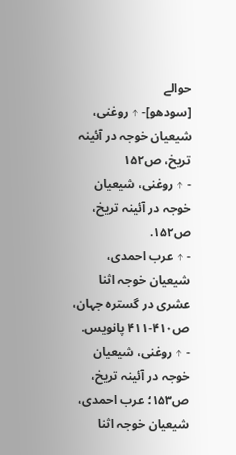حوالے
[سودھو]- ↑ روغنی، شیعیان خوجہ در آئینہ تریخ، ص۱۵۲
- ↑ روغنی، شیعیان خوجہ در آئینہ تریخ، ص۱۵۲.
- ↑ عرب احمدی، شیعیان خوجہ اثنا عشری در گستره جہان، ص۴۱۰-۴۱۱ پانویس.
- ↑ روغنی، شیعیان خوجہ در آئینہ تریخ، ص۱۵۳؛ عرب احمدی، شیعیان خوجہ اثنا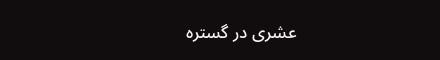عشری در گستره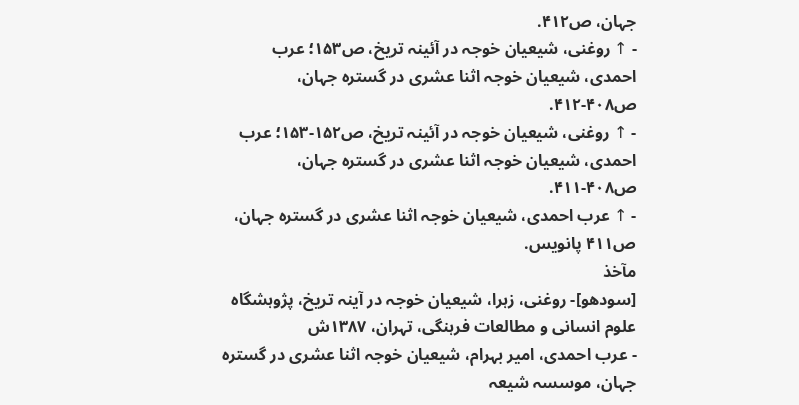جہان، ص۴۱۲.
- ↑ روغنی، شیعیان خوجہ در آئینہ تریخ، ص۱۵۳؛ عرب احمدی، شیعیان خوجہ اثنا عشری در گستره جہان، ص۴۰۸-۴۱۲.
- ↑ روغنی، شیعیان خوجہ در آئینہ تریخ، ص۱۵۲-۱۵۳؛ عرب احمدی، شیعیان خوجہ اثنا عشری در گستره جہان، ص۴۰۸-۴۱۱.
- ↑ عرب احمدی، شیعیان خوجہ اثنا عشری در گستره جہان، ص۴۱۱ پانویس.
مآخذ
[سودھو]- روغنی، زہرا، شیعیان خوجہ در آینہ تریخ، پژوہشگاه علوم انسانی و مطالعات فرہنگی، تہران، ۱۳۸٧ش
- عرب احمدی، امیر بہرام، شیعیان خوجہ اثنا عشری در گستره جہان، موسسہ شیعہ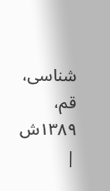شناسی، قم، ۱۳۸۹ش
|